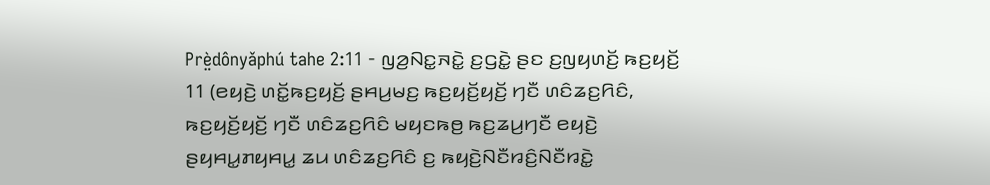Prè̤dônyǎphú tahe 2:11 - ꤜꤤ꤬ꤡꤢ꤭ꤏꤢꤧ꤭ ꤢ꤬ꤞꤢꤧ꤭ ꤔꤢ ꤢ꤬ꤜꤟꤛꤢꤩ꤬ ꤒꤢ꤬ꤟꤢꤩ꤬
11 (ꤕꤟꤢꤧ꤬ ꤛꤢꤩ꤭ꤒꤢ꤬ꤟꤢꤩ꤬ ꤔꤌꤣ꤬ꤗꤢ꤬ ꤒꤢ꤬ꤟꤢꤩ꤬ꤟꤢꤩ꤬ ꤚꤢꤪ ꤛꤢꤨꤘꤢ꤬ꤖꤢꤨ, ꤒꤢ꤬ꤟꤢꤩ꤬ꤟꤢꤩ꤬ ꤚꤢꤪ ꤛꤢꤨꤘꤢ꤬ꤖꤢꤨ ꤗꤟꤢꤒꤥ꤬ ꤒꤢ꤬ꤘꤣ꤬ꤚꤢꤪ ꤕꤟꤢꤧ꤬ ꤔꤟꤌꤣ꤭ꤊꤟꤌꤣ꤭ ꤘꤣ ꤛꤢꤨꤘꤢ꤬ꤖꤢꤨ ꤢ꤬ ꤒꤟꤢꤧ꤬ꤡꤢꤪꤙꤢꤨ꤬ꤡꤢꤪꤙꤢꤧ꤭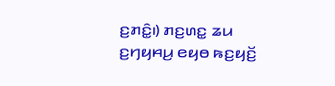ꤢ꤬ꤊꤢꤨ꤭꤯) ꤊꤢ꤬ꤛꤢ꤭ ꤘꤣ ꤢ꤬ꤚꤟꤌꤣ꤬ ꤕꤟꤥ ꤒꤢ꤬ꤟꤢꤩ꤬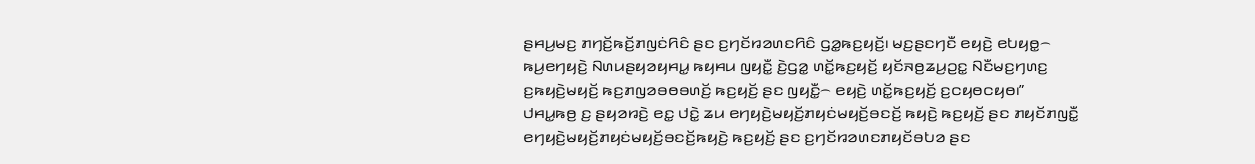ꤔꤌꤣ꤬ꤗꤢ꤬ ꤊꤚꤢꤩ꤬ꤒꤢꤩ꤬ꤊꤜꤢꤦꤖꤢꤨ ꤔꤢ ꤢ꤬ꤚꤢꤩꤙꤤꤛꤢꤖꤢꤨ ꤞꤤ꤭ꤒꤢ꤬ꤟꤢꤩ꤬꤯ ꤗꤢ꤬ꤔꤢꤚꤢꤪ ꤕꤟꤢꤧ꤬ ꤕꤝꤟꤥ꤭꤮ ꤒꤣ꤬ꤕꤚꤟꤢꤧ꤬ ꤡꤛꤣꤔꤟꤤꤟꤌꤣ꤭ ꤒꤟꤌꤣ ꤜꤟꤢꤪ꤭ ꤢꤧ꤬ꤞꤤ꤭ ꤛꤢꤩ꤭ꤒꤢ꤬ꤟꤢꤩ꤬ ꤟꤢꤩꤏꤥ꤬ꤘꤣ꤬ꤑꤢ꤭ ꤡꤢꤪꤗꤢ꤬ꤚꤛꤢ꤬ ꤢ꤬ꤒꤟꤢꤧ꤬ꤗꤟꤢꤩ꤬ ꤒꤢ꤬ꤊꤜꤤꤋꤥꤋꤛꤢꤩ꤬ ꤒꤢ꤬ꤟꤢꤩ꤬ ꤔꤢ ꤜꤟꤢꤪ꤭꤮ ꤕꤟꤢꤧ꤬ ꤛꤢꤩ꤭ꤒꤢ꤬ꤟꤢꤩ꤬ ꤢ꤬ꤍꤟꤥꤍꤟꤥ꤯”
ꤓꤌꤣ꤭ꤒꤥ꤬ ꤢ꤬ ꤔꤟꤤꤙꤢꤧ꤬ ꤕꤢ꤭ ꤓꤢꤧ꤭ ꤘꤣ ꤕꤚꤟꤢꤧ꤬ꤗꤟꤢꤩ꤬ꤊꤟꤢꤦꤗꤟꤢꤩ꤬ꤋꤢꤢꤩ꤬ ꤒꤟꤢꤧ꤬ ꤒꤢ꤬ꤟꤢꤩ꤬ ꤔꤢ ꤊꤟꤢꤩꤊꤜꤢꤪ꤭ ꤕꤚꤟꤢꤧ꤬ꤗꤟꤢꤩ꤬ꤊꤟꤢꤦꤗꤟꤢꤩ꤬ꤋꤢꤢꤩ꤬ꤒꤟꤢꤧ꤬ ꤒꤢ꤬ꤟꤢꤩ꤬ ꤔꤢ ꤢ꤬ꤚꤢꤩꤙꤤꤛꤢꤊꤟꤢꤩꤋꤝꤤ ꤔꤢ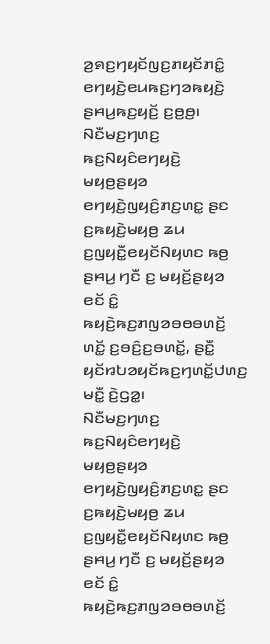ꤤ꤬ꤎꤢ꤬ꤚꤟꤢꤩꤜꤢ꤬ꤊꤟꤢꤩꤊꤢꤨ꤭ ꤕꤚꤟꤢꤧ꤬ꤕꤣꤒꤢ꤬ꤚꤤꤒꤟꤢꤧ꤬ ꤔꤌꤣ꤬ꤒꤢ꤬ꤟꤢꤩ꤬ ꤢ꤬ꤥ꤬ꤥ꤬꤯
ꤡꤢꤪꤗꤢ꤬ꤚꤛꤢ꤬ ꤒꤢ꤬ꤡꤟꤢꤨꤕꤚꤟꤢꤧ꤬ ꤗꤟꤥ꤬ꤔꤟꤤ ꤕꤚꤟꤢꤧ꤬ꤜꤟꤢꤨ꤬ꤊꤢ꤬ꤛꤢ꤭ ꤔꤢ ꤢ꤬ꤒꤟꤢꤧ꤬ꤗꤟꤥ꤬ ꤘꤣ ꤢ꤬ꤜꤟꤢꤪ꤭ꤕꤟꤢꤩꤡꤟꤛꤢ ꤒꤥ꤬ ꤔꤌꤣ꤬ ꤚꤢꤪ ꤢ꤬ ꤗꤟꤢꤩ꤬ꤔꤟꤤ ꤕꤢꤩ ꤢꤨ꤭ ꤒꤟꤢꤧ꤬ꤒꤢ꤬ꤊꤜꤤꤋꤥꤋꤛꤢꤩ꤬ ꤛꤢꤩ꤭ ꤢ꤬ꤋꤢꤨ꤬ꤢ꤬ꤋꤛꤢꤩ꤭, ꤔꤢꤪ꤭ ꤟꤢꤩꤙꤝꤤꤟꤢꤩꤒꤢ꤬ꤚꤛꤢꤩ꤭ꤓꤛꤢ꤬ ꤗꤢꤪ꤭ ꤢꤧ꤬ꤞꤤ꤭꤯
ꤡꤢꤪꤗꤢ꤬ꤚꤛꤢ꤬ ꤒꤢ꤬ꤡꤟꤢꤨꤕꤚꤟꤢꤧ꤬ ꤗꤟꤥ꤬ꤔꤟꤤ ꤕꤚꤟꤢꤧ꤬ꤜꤟꤢꤨ꤬ꤊꤢ꤬ꤛꤢ꤭ ꤔꤢ ꤢ꤬ꤒꤟꤢꤧ꤬ꤗꤟꤥ꤬ ꤘꤣ ꤢ꤬ꤜꤟꤢꤪ꤭ꤕꤟꤢꤩꤡꤟꤛꤢ ꤒꤥ꤬ ꤔꤌꤣ꤬ ꤚꤢꤪ ꤢ꤬ ꤗꤟꤢꤩ꤬ꤔꤟꤤ ꤕꤢꤩ ꤢꤨ꤭ ꤒꤟꤢꤧ꤬ꤒꤢ꤬ꤊꤜꤤꤋꤥꤋꤛꤢꤩ꤬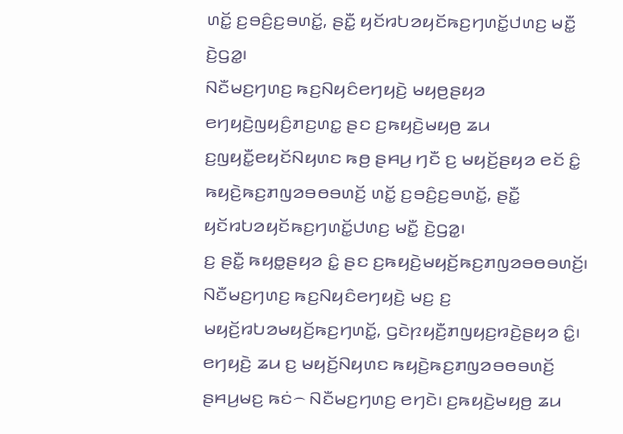ꤛꤢꤩ꤭ ꤢ꤬ꤋꤢꤨ꤬ꤢ꤬ꤋꤛꤢꤩ꤭, ꤔꤢꤪ꤭ ꤟꤢꤩꤙꤝꤤꤟꤢꤩꤒꤢ꤬ꤚꤛꤢꤩ꤭ꤓꤛꤢ꤬ ꤗꤢꤪ꤭ ꤢꤧ꤬ꤞꤤ꤭꤯
ꤡꤢꤪꤗꤢ꤬ꤚꤛꤢ꤬ ꤒꤢ꤬ꤡꤟꤢꤨꤕꤚꤟꤢꤧ꤬ ꤗꤟꤥ꤬ꤔꤟꤤ ꤕꤚꤟꤢꤧ꤬ꤜꤟꤢꤨ꤬ꤊꤢ꤬ꤛꤢ꤭ ꤔꤢ ꤢ꤬ꤒꤟꤢꤧ꤬ꤗꤟꤥ꤬ ꤘꤣ ꤢ꤬ꤜꤟꤢꤪ꤭ꤕꤟꤢꤩꤡꤟꤛꤢ ꤒꤥ꤬ ꤔꤌꤣ꤬ ꤚꤢꤪ ꤢ꤬ ꤗꤟꤢꤩ꤬ꤔꤟꤤ ꤕꤢꤩ ꤢꤨ꤭ ꤒꤟꤢꤧ꤬ꤒꤢ꤬ꤊꤜꤤꤋꤥꤋꤛꤢꤩ꤬ ꤛꤢꤩ꤭ ꤢ꤬ꤋꤢꤨ꤬ꤢ꤬ꤋꤛꤢꤩ꤭, ꤔꤢꤪ꤭ ꤟꤢꤩꤙꤝꤤꤟꤢꤩꤒꤢ꤬ꤚꤛꤢꤩ꤭ꤓꤛꤢ꤬ ꤗꤢꤪ꤭ ꤢꤧ꤬ꤞꤤ꤭꤯
ꤢ꤬ ꤔꤢꤪ꤭ ꤒꤟꤥ꤭ꤔꤟꤤ ꤢꤨ꤭ ꤔꤢ ꤢ꤬ꤒꤟꤢꤧ꤬ꤗꤟꤢꤩ꤬ꤒꤢ꤬ꤊꤜꤤꤋꤥꤋꤛꤢꤩ꤬꤯ ꤡꤢꤪꤗꤢ꤬ꤚꤛꤢ꤬ ꤒꤢ꤬ꤡꤟꤢꤨꤕꤚꤟꤢꤧ꤬ ꤗꤢ꤬ ꤢ꤬ ꤗꤟꤢꤩ꤬ꤙꤝꤤꤗꤟꤢꤩ꤬ꤒꤢ꤬ꤚꤛꤢꤩ꤭, ꤞꤢꤧꤐꤟꤢꤪ꤬ꤊꤜꤟꤢ꤬ꤙꤢꤧ꤬ꤔꤟꤤ ꤢꤨ꤭꤯
ꤕꤚꤟꤢꤧ꤬ ꤘꤣ ꤢ꤬ ꤗꤟꤢꤩ꤬ꤡꤟꤛꤢ ꤒꤟꤢꤧ꤬ꤒꤢ꤬ꤊꤜꤤꤋꤥꤋꤛꤢꤩ꤬ ꤔꤌꤣ꤬ꤗꤢ꤬ ꤒꤢꤦ꤮ ꤡꤢꤪꤗꤢ꤬ꤚꤛꤢ꤬ ꤕꤚꤢꤧ꤯ ꤢ꤬ꤒꤟꤢꤧ꤬ꤗꤟꤥ꤬ ꤘꤣ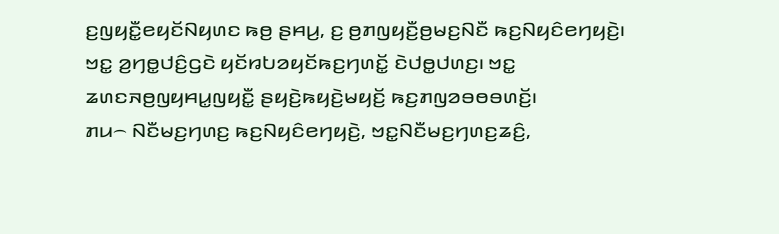ꤢ꤬ꤜꤟꤢꤪ꤭ꤕꤟꤢꤩꤡꤟꤛꤢ ꤒꤥ꤬ ꤔꤌꤣ꤬, ꤢ꤬ ꤥ꤬ꤊꤜꤟꤢꤪ꤬ꤥ꤬ꤗꤢ꤬ꤡꤢꤪ ꤒꤢ꤬ꤡꤟꤢꤨꤕꤚꤟꤢꤧ꤬꤯
ꤠꤢ꤭ ꤤ꤬ꤚꤥ꤭ꤓꤢꤨ꤬ꤞꤢꤧ ꤟꤢꤩꤙꤝꤤꤟꤢꤩꤒꤢ꤬ꤚꤛꤢꤩ꤭ ꤢꤧꤓꤥ꤭ꤓꤛꤢ꤬꤯ ꤠꤢ꤭ ꤘꤛꤢꤏꤥ꤬ꤜꤟꤌꤣ꤭ꤜꤟꤢꤪ꤭ ꤔꤟꤢꤧ꤬ꤒꤟꤢꤧ꤬ꤗꤟꤢꤩ꤬ ꤒꤢ꤬ꤊꤜꤤꤋꤥꤋꤛꤢꤩ꤬꤯
ꤊꤣ꤮ ꤡꤢꤪꤗꤢ꤬ꤚꤛꤢ꤬ ꤒꤢ꤬ꤡꤟꤢꤨꤕꤚꤟꤢꤧ꤬, ꤠꤢ꤭ꤡꤢꤪꤗꤢ꤬ꤚꤛꤢ꤬ꤘꤢꤨ꤬,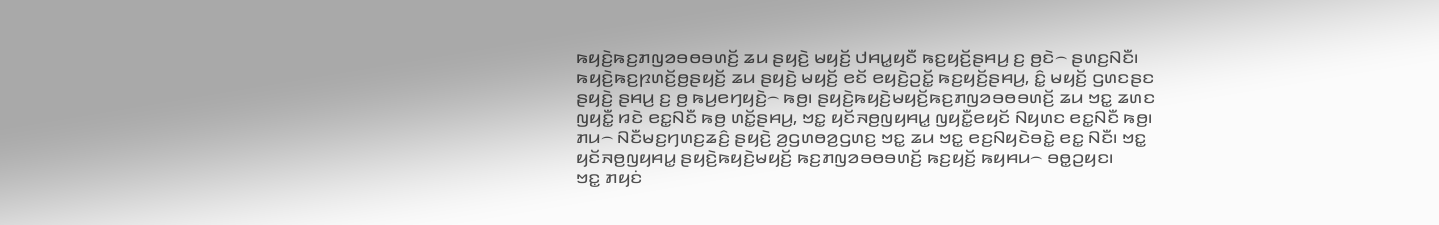ꤒꤟꤢꤧ꤬ꤒꤢ꤬ꤊꤜꤤꤋꤥꤋꤛꤢꤩ꤬ ꤘꤣ ꤔꤟꤢꤧ꤬ ꤗꤟꤢꤩ꤬ ꤓꤌꤣ꤭ꤟꤢꤪ ꤒꤢ꤬ꤟꤢꤩ꤬ꤔꤌꤣ꤬ ꤢ꤬ ꤥ꤬ꤢꤧ꤮ ꤔꤛꤢ꤬ꤡꤢꤪ꤯ ꤒꤟꤢꤧ꤬ꤒꤢ꤬ꤐꤛꤢꤩ꤬ꤥ꤬ꤔꤟꤢꤩ꤬ ꤘꤣ ꤔꤟꤢꤧ꤬ ꤗꤟꤢꤩ꤬ ꤕꤢꤩ ꤕꤟꤢꤧ꤬ꤑꤢꤩ꤭ ꤒꤢ꤬ꤟꤢꤩ꤬ꤔꤌꤣ꤬, ꤢꤨ꤭ ꤗꤟꤢꤩ꤬ ꤞꤛꤢꤔꤢ ꤔꤟꤢꤧ꤬ ꤔꤌꤣ꤬ ꤢ꤬ ꤥ꤬ ꤒꤣ꤬ꤕꤚꤟꤢꤧ꤬꤮ ꤒꤥ꤬꤯ ꤔꤟꤢꤧ꤬ꤒꤟꤢꤧ꤬ꤗꤟꤢꤩ꤬ꤒꤢ꤬ꤊꤜꤤꤋꤥꤋꤛꤢꤩ꤬ ꤘꤣ ꤠꤢ꤭ ꤘꤛꤢ ꤜꤟꤢꤪ꤭ ꤙꤢꤧ ꤕꤢ꤭ꤡꤢꤪ ꤒꤥ꤬ ꤛꤢꤩ꤭ꤔꤌꤣ꤬, ꤠꤢ꤭ ꤟꤢꤩꤏꤥ꤬ꤜꤟꤌꤣ꤭ ꤜꤟꤢꤪ꤭ꤕꤟꤢꤩ ꤡꤟꤛꤢ ꤕꤢ꤭ꤡꤢꤪ ꤒꤥ꤬꤯
ꤊꤣ꤮ ꤡꤢꤪꤗꤢ꤬ꤚꤛꤢ꤬ꤘꤢꤨ꤬ ꤔꤟꤢꤧ꤬ ꤤ꤬ꤞꤛꤥꤤ꤬ꤞꤛꤢ꤬ ꤠꤢ꤭ ꤘꤣ ꤠꤢ꤭ ꤕꤢ꤬ꤡꤟꤢꤧꤋꤢꤧ꤭ ꤕꤢ꤭ ꤡꤢꤪ꤯ ꤠꤢ꤭ ꤟꤢꤩꤏꤥ꤬ꤜꤟꤌꤣ꤭ ꤔꤟꤢꤧ꤬ꤒꤟꤢꤧ꤬ꤗꤟꤢꤩ꤬ ꤒꤢ꤬ꤊꤜꤤꤋꤥꤋꤛꤢꤩ꤬ ꤒꤢ꤬ꤟꤢꤩ꤬ ꤒꤟꤌꤣ꤮ ꤋꤥ꤭ꤑꤟꤢ꤯
ꤠꤢ꤭ ꤊꤟꤢꤦ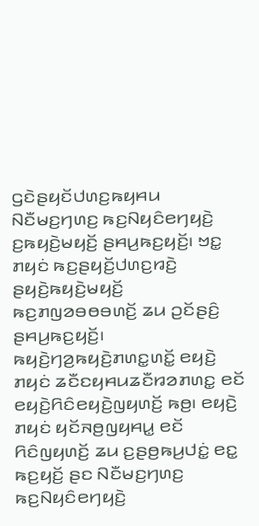ꤞꤢꤧꤔꤟꤢꤩꤓꤛꤢ꤬ꤒꤟꤌꤣ ꤡꤢꤪꤗꤢ꤬ꤚꤛꤢ꤬ ꤒꤢ꤬ꤡꤟꤢꤨꤕꤚꤟꤢꤧ꤬ ꤢ꤬ꤒꤟꤢꤧ꤬ꤗꤟꤢꤩ꤬ ꤔꤌꤣ꤬ꤒꤢ꤬ꤟꤢꤩ꤬꤯ ꤠꤢ꤭ ꤊꤟꤢꤦ ꤒꤢ꤬ꤔꤟꤢꤩ꤬ꤓꤛꤢ꤬ꤙꤢꤧ꤬ ꤔꤟꤢꤧ꤬ꤒꤟꤢꤧ꤬ꤗꤟꤢꤩ꤬ ꤒꤢ꤬ꤊꤜꤤꤋꤥꤋꤛꤢꤩ꤬ ꤘꤣ ꤑꤢꤩꤔꤢꤨ꤬ ꤔꤌꤣ꤬ꤒꤢ꤬ꤟꤢꤩ꤬꤯
ꤒꤟꤢꤧ꤬ꤚꤤ꤬ꤒꤟꤢꤧ꤬ꤊꤛꤢ꤭ꤛꤢꤩ꤭ ꤕꤟꤢꤧ꤬ ꤊꤟꤢꤦ ꤘꤢꤪꤢꤟꤌꤣꤘꤢꤪꤙꤤꤊꤛꤢ꤭ ꤕꤢꤩ ꤕꤟꤢꤧ꤬ꤖꤢꤨꤕꤟꤢꤧ꤬ꤜꤟꤛꤢꤩ꤬ ꤒꤥ꤬꤯ ꤕꤟꤢꤧ꤬ ꤊꤟꤢꤦ ꤟꤢꤩꤏꤥ꤬ꤜꤟꤌꤣ꤭ ꤕꤢꤩ ꤖꤢꤨꤜꤟꤛꤢꤩ꤬ ꤘꤣ ꤢ꤬ꤔꤥ꤬ꤒꤣ꤬ꤓꤢꤦ꤭ ꤕꤢ꤭ ꤒꤢ꤬ꤟꤢꤩ꤬ ꤔꤢ ꤡꤢꤪꤗꤢ꤬ꤚꤛꤢ꤬ ꤒꤢ꤬ꤡꤟꤢꤨꤕꤚꤟꤢꤧ꤬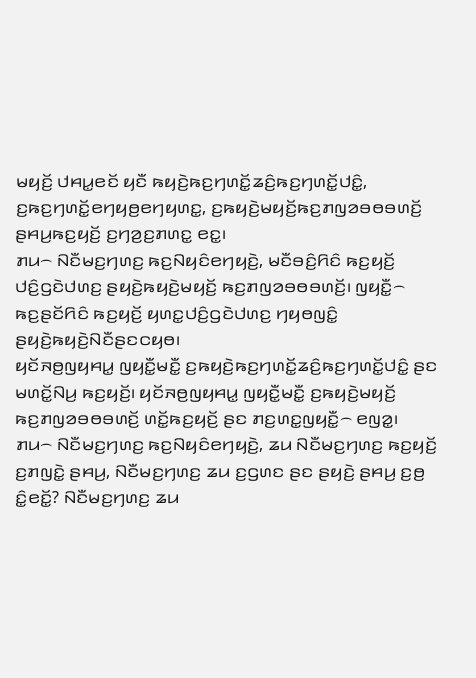ꤗꤟꤢꤩ꤬ ꤓꤌꤣ꤭ꤕꤢꤩ ꤟꤢꤪ ꤒꤟꤢꤧ꤬ꤒꤢ꤬ꤚꤛꤢꤩ꤭ꤘꤢꤨ꤬ꤒꤢ꤬ꤚꤛꤢꤩ꤭ꤓꤢꤨ꤭, ꤢ꤬ꤒꤢ꤬ꤚꤛꤢꤩ꤭ꤕꤚꤟꤥ꤬ꤕꤚꤟꤛꤢ꤭, ꤢ꤬ꤒꤟꤢꤧ꤬ꤗꤟꤢꤩ꤬ꤒꤢ꤬ꤊꤜꤤꤋꤥꤋꤛꤢꤩ꤬ ꤔꤌꤣ꤬ꤒꤢ꤬ꤟꤢꤩ꤬ ꤢ꤬ꤚꤤ꤬ꤢ꤬ꤊꤛꤢ꤭ ꤕꤢ꤭꤯
ꤊꤣ꤮ ꤡꤢꤪꤗꤢ꤬ꤚꤛꤢ꤬ ꤒꤢ꤬ꤡꤟꤢꤨꤕꤚꤟꤢꤧ꤬, ꤗꤢꤪꤋꤢꤨ꤬ꤖꤢꤨ ꤒꤢ꤬ꤟꤢꤩ꤬ ꤓꤢꤨ꤬ꤞꤢꤧꤓꤛꤢ꤬ ꤔꤟꤢꤧ꤬ꤒꤟꤢꤧ꤬ꤗꤟꤢꤩ꤬ ꤒꤢ꤬ꤊꤜꤤꤋꤥꤋꤛꤢꤩ꤬꤯ ꤜꤟꤢꤪ꤭꤮ ꤒꤢ꤬ꤔꤢꤩꤖꤢꤨ ꤒꤢ꤬ꤟꤢꤩ꤬ ꤟꤛꤢ꤭ꤓꤢꤨ꤬ꤞꤢꤧꤓꤛꤢ꤬ ꤚꤟꤥꤜꤢꤨ꤭ ꤔꤟꤢꤧ꤬ꤒꤟꤢꤧ꤬ꤡꤢꤪꤔꤢꤍꤟꤥ꤯
ꤟꤢꤩꤏꤥ꤬ꤜꤟꤌꤣ꤭ ꤜꤟꤢꤪ꤭ꤗꤢꤪ꤭ ꤢ꤬ꤒꤟꤢꤧ꤬ꤒꤢ꤬ꤚꤛꤢꤩ꤭ꤘꤢꤨ꤬ꤒꤢ꤬ꤚꤛꤢꤩ꤭ꤓꤢꤨ꤭ ꤔꤢ ꤗꤛꤢꤩ꤭ꤡꤣ꤬ ꤒꤢ꤬ꤟꤢꤩ꤬꤯ ꤟꤢꤩꤏꤥ꤬ꤜꤟꤌꤣ꤭ ꤜꤟꤢꤪ꤭ꤗꤢꤪ꤭ ꤢ꤬ꤒꤟꤢꤧ꤬ꤗꤟꤢꤩ꤬ ꤒꤢ꤬ꤊꤜꤤꤋꤥꤋꤛꤢꤩ꤬ ꤛꤢꤩ꤭ꤒꤢ꤬ꤟꤢꤩ꤬ ꤔꤢ ꤊꤢ꤬ꤛꤢ꤭ꤜꤟꤢꤪ꤭꤮ ꤕꤜꤤ꤭꤯
ꤊꤣ꤮ ꤡꤢꤪꤗꤢ꤬ꤚꤛꤢ꤬ ꤒꤢ꤬ꤡꤟꤢꤨꤕꤚꤟꤢꤧ꤬, ꤘꤣ ꤡꤢꤪꤗꤢ꤬ꤚꤛꤢ꤬ ꤒꤢ꤬ꤟꤢꤩ꤬ ꤢ꤬ꤊꤜꤢꤧ꤭ ꤔꤌꤣ꤬, ꤡꤢꤪꤗꤢ꤬ꤚꤛꤢ꤬ ꤘꤣ ꤢ꤬ꤞꤛꤢ ꤔꤢ ꤔꤟꤢꤧ꤬ ꤔꤌꤣ꤬ ꤢ꤬ꤥ꤬ ꤢꤨ꤭ꤕꤢꤩ꤭? ꤡꤢꤪꤗꤢ꤬ꤚꤛꤢ꤬ ꤘꤣ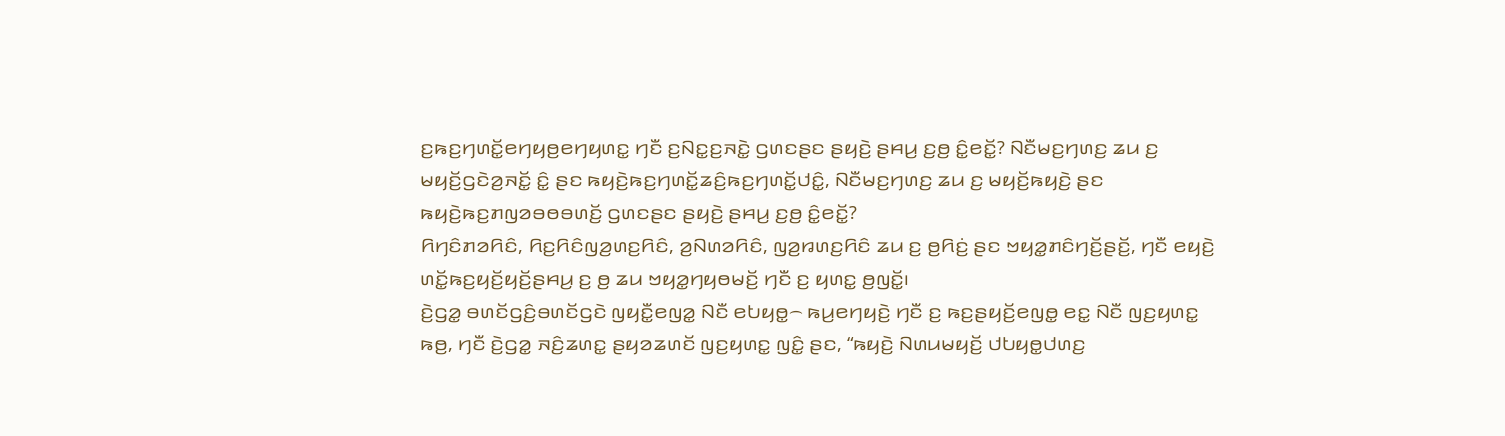ꤢ꤬ꤒꤢ꤬ꤚꤛꤢꤩ꤭ꤕꤚꤟꤥ꤬ꤕꤚꤟꤛꤢ꤭ ꤚꤢꤪ ꤢ꤬ꤡꤢ꤭ꤢ꤬ꤏꤢꤧ꤭ ꤞꤛꤢꤔꤢ ꤔꤟꤢꤧ꤬ ꤔꤌꤣ꤬ ꤢ꤬ꤥ꤬ ꤢꤨ꤭ꤕꤢꤩ꤭? ꤡꤢꤪꤗꤢ꤬ꤚꤛꤢ꤬ ꤘꤣ ꤢ꤬ ꤗꤟꤢꤩ꤬ꤞꤢꤧꤤ꤬ꤏꤢꤩ꤭ ꤢꤨ꤭ ꤔꤢ ꤒꤟꤢꤧ꤬ꤒꤢ꤬ꤚꤛꤢꤩ꤭ꤘꤢꤨ꤬ꤒꤢ꤬ꤚꤛꤢꤩ꤭ꤓꤢꤨ꤭, ꤡꤢꤪꤗꤢ꤬ꤚꤛꤢ꤬ ꤘꤣ ꤢ꤬ ꤗꤟꤢꤩ꤬ꤒꤟꤢꤧ꤬ ꤔꤢ ꤒꤟꤢꤧ꤬ꤒꤢ꤬ꤊꤜꤤꤋꤥꤋꤛꤢꤩ꤬ ꤞꤛꤢꤔꤢ ꤔꤟꤢꤧ꤬ ꤔꤌꤣ꤬ ꤢ꤬ꤥ꤬ ꤢꤨ꤭ꤕꤢꤩ꤭?
ꤖꤚꤢꤨꤊꤤꤖꤢꤨ, ꤖꤢ꤬ꤖꤢꤨꤜꤤ꤬ꤛꤢ꤬ꤖꤢꤨ, ꤤ꤬ꤡꤛꤤꤖꤢꤨ, ꤜꤤ꤬ꤙꤛꤢ꤬ꤖꤢꤨ ꤘꤣ ꤢ꤬ ꤥ꤬ꤖꤢꤦ꤬ ꤔꤢ ꤠꤟꤤ꤭ꤊꤢꤨꤚꤢꤩ꤬ꤔꤢꤩ꤬, ꤚꤢꤪ ꤕꤟꤢꤧ꤬ ꤛꤢꤩ꤭ꤒꤢ꤬ꤟꤢꤩ꤬ꤟꤢꤩ꤬ꤔꤌꤣ꤬ ꤢ꤬ ꤥ꤬ ꤘꤣ ꤠꤟꤤ꤭ꤚꤟꤥꤗꤢꤩ꤬ ꤚꤢꤪ ꤢ꤬ ꤟꤛꤢ꤭ ꤥ꤬ꤜꤢꤩ꤭꤯
ꤢꤧ꤬ꤞꤤ꤭ ꤋꤛꤢꤩꤞꤢꤨ꤬ꤋꤛꤢꤩꤞꤢꤧ ꤜꤟꤢꤪ꤭ꤕꤜꤤ꤭ ꤡꤢꤪ ꤕꤝꤟꤥ꤭꤮ ꤒꤣ꤬ꤕꤚꤟꤢꤧ꤬ ꤚꤢꤪ ꤢ꤬ ꤒꤢ꤬ꤔꤟꤢꤩ꤬ꤕꤜꤥ꤭ ꤕꤢ꤭ ꤡꤢꤪ ꤜꤢ꤬ꤟꤛꤢ꤭ ꤒꤥ꤬, ꤚꤢꤪ ꤢꤧ꤬ꤞꤤ꤭ ꤏꤢꤨ꤬ꤘꤛꤢ꤭ ꤔꤟꤤꤘꤛꤢꤩ ꤜꤢ꤬ꤟꤛꤢ꤭ ꤜꤢꤨ꤭ ꤔꤢ, “ꤒꤟꤢꤧ꤬ ꤡꤛꤣꤗꤟꤢꤩ꤬ ꤓꤝꤟꤥ꤭ꤓꤛꤢ꤬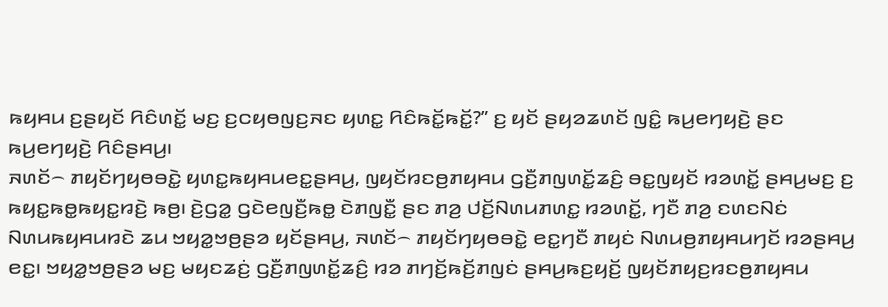ꤒꤟꤌꤣ ꤢ꤬ꤔꤟꤢꤩ ꤖꤢꤨꤛꤢꤩ꤭ ꤗꤢ꤬ ꤢ꤬ꤍꤟꤥꤜꤢ꤬ꤏꤢ ꤟꤛꤢ꤭ ꤖꤢꤨꤒꤢꤩ꤭ꤒꤢꤩ꤭?” ꤢ꤬ ꤟꤢꤩ ꤔꤟꤤꤘꤛꤢꤩ ꤜꤢꤨ꤭ ꤒꤣ꤬ꤕꤚꤟꤢꤧ꤬ ꤔꤢ ꤒꤣ꤬ꤕꤚꤟꤢꤧ꤬ ꤖꤢꤨꤔꤌꤣ꤬꤯
ꤏꤛꤢꤩ꤮ ꤊꤟꤢꤩꤚꤟꤥꤋꤢꤧ꤭ ꤟꤛꤢ꤭ꤒꤟꤌꤣꤕꤢ꤭ꤔꤌꤣ꤬, ꤜꤟꤢꤩꤙꤢꤥ꤬ꤊꤟꤌꤣ ꤞꤢꤪ꤬ꤊꤜꤛꤢꤩ꤭ꤘꤢꤨ꤬ ꤋꤢ꤭ꤜꤟꤢꤩ ꤙꤤꤛꤢꤩ꤭ ꤔꤌꤣ꤬ꤗꤢ꤬ ꤢ꤬ ꤒꤟꤢ꤭ꤒꤥ꤭ꤒꤟꤢ꤭ꤙꤢꤧ꤬ ꤒꤥ꤬꤯ ꤢꤧ꤬ꤞꤤ꤭ ꤞꤢꤧꤕꤜꤢꤪ꤬ꤒꤥ꤭ ꤢꤧꤊꤜꤢꤪ꤭ ꤔꤢ ꤊꤤ꤬ ꤓꤢꤩ꤬ꤡꤛꤣꤊꤛꤢ꤭ ꤙꤤꤛꤢꤩ꤭, ꤚꤢꤪ ꤊꤤ꤬ ꤢꤛꤢꤡꤢꤦ ꤡꤛꤣꤒꤟꤌꤣꤙꤢꤧ ꤘꤣ ꤠꤟꤤ꤭ꤠꤥ꤬ꤔꤤ ꤟꤢꤩꤔꤌꤣ꤬, ꤏꤛꤢꤩ꤮ ꤊꤟꤢꤩꤚꤟꤥꤋꤢꤧ꤭ ꤕꤢ꤭ꤚꤢꤪ ꤊꤟꤢꤦ ꤡꤛꤣꤥ꤬ꤊꤟꤌꤣꤚꤢꤩ ꤙꤤꤔꤌꤣ꤬ ꤕꤢ꤭꤯ ꤠꤟꤤ꤭ꤠꤥ꤬ꤔꤤ ꤗꤢ꤬ ꤗꤟꤢꤘꤢꤦ꤬ ꤞꤢꤪ꤬ꤊꤜꤛꤢꤩ꤭ꤘꤢꤨ꤬ ꤙꤤ ꤊꤚꤢꤩ꤬ꤒꤢꤩ꤬ꤊꤜꤢꤦ ꤔꤌꤣ꤬ꤒꤢ꤬ꤟꤢꤩ꤬ ꤜꤟꤢꤩꤊꤟꤢ꤬ꤙꤢꤥ꤬ꤊꤟꤌꤣ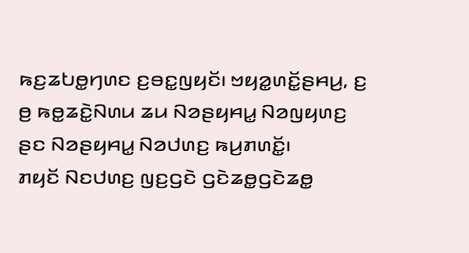ꤒꤢ꤬ꤘꤝꤥ꤭ꤚꤛꤢ ꤢ꤬ꤋꤢ꤭ꤜꤟꤢꤩ꤯ ꤠꤟꤤ꤭ꤛꤢꤩ꤭ꤔꤌꤣ꤬, ꤢ꤬ ꤥ꤬ ꤒꤥ꤭ꤘꤢꤧ꤭ꤡꤛꤣ ꤘꤣ ꤡꤤꤔꤟꤌꤣ꤭ ꤡꤤꤜꤟꤛꤢ꤬ ꤔꤢ ꤡꤤꤔꤟꤌꤣ꤭ ꤡꤤꤓꤛꤢ꤬ ꤒꤣ꤬ꤊꤛꤢꤩ꤭꤯
ꤊꤟꤢꤩ ꤡꤢꤓꤛꤢ꤬ ꤜꤢ꤬ꤞꤢꤧ ꤞꤢꤧꤘꤥ꤭ꤞꤢꤧꤘꤥ꤭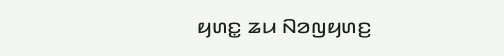ꤟꤛꤢ꤭ ꤘꤣ ꤡꤤꤜꤟꤛꤢ꤬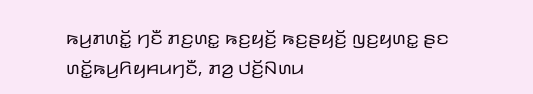ꤒꤣ꤬ꤊꤛꤢꤩ꤭ ꤚꤢꤪ ꤊꤢ꤬ꤛꤢ꤭ ꤒꤢ꤬ꤟꤢꤩ꤬ ꤒꤢ꤬ꤔꤟꤢꤩ꤬ ꤜꤢ꤬ꤟꤛꤢ꤭ ꤔꤢ ꤛꤢꤩ꤭ꤒꤣ꤬ꤖꤟꤌꤣꤚꤢꤪ, ꤊꤤ꤬ ꤓꤢꤩ꤬ꤡꤛꤣ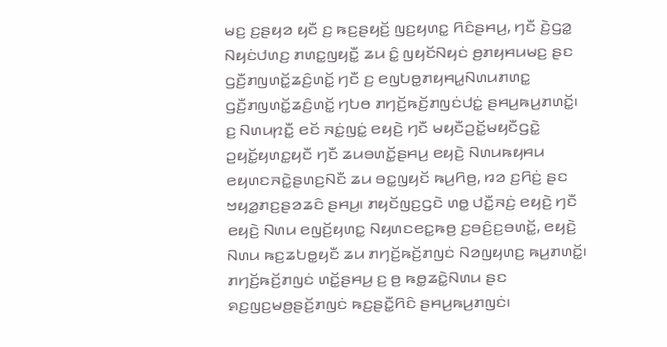ꤗꤢ꤬ ꤢ꤬ꤔꤟꤤ ꤟꤢꤪ ꤢ꤬ ꤒꤢ꤬ꤔꤟꤢꤩ꤬ ꤜꤢ꤬ꤟꤛꤢ꤭ ꤖꤢꤨꤔꤌꤣ꤬, ꤚꤢꤪ ꤢꤧ꤬ꤞꤤ꤭ ꤡꤟꤢꤦꤓꤛꤢ꤬ ꤊꤛꤢ꤭ꤜꤟꤢꤪ꤭ ꤘꤣ ꤢꤨ꤭ ꤜꤟꤢꤩꤡꤟꤢꤦ ꤥ꤬ꤊꤟꤌꤣꤗꤢ꤬ ꤔꤢ ꤞꤢꤪ꤬ꤊꤜꤛꤢꤩ꤭ꤘꤢꤨ꤬ꤛꤢꤩ꤭ ꤚꤢꤪ ꤢ꤬ ꤕꤜꤝꤥ꤭ꤊꤟꤌꤣ꤭ꤡꤛꤣꤊꤛꤢ꤭ ꤞꤢꤪ꤬ꤊꤜꤛꤢꤩ꤭ꤘꤢꤨ꤬ꤛꤢꤩ꤭ ꤚꤝꤥ ꤊꤚꤢꤩ꤬ꤒꤢꤩ꤬ꤊꤜꤢꤦꤓꤢꤦ꤭ ꤔꤌꤣ꤬ꤒꤣ꤬ꤊꤛꤢꤩ꤭꤯
ꤢ꤬ ꤡꤛꤣꤐꤢꤪ꤭ ꤕꤢꤩ ꤏꤢꤦ꤭ꤜꤢꤦ꤭ ꤕꤟꤢꤧ꤬ ꤚꤢꤪ ꤗꤟꤢꤪꤑꤢꤩ꤭ꤗꤟꤢꤪꤞꤢꤧ꤭ ꤑꤟꤢꤩ꤭ꤟꤛꤢ꤭ꤟꤢꤪ ꤚꤢꤪ ꤘꤣꤋꤛꤢꤩ꤭ꤔꤌꤣ꤬ ꤕꤟꤢꤧ꤬ ꤡꤛꤣꤒꤟꤌꤣ ꤕꤟꤛꤢꤏꤢꤧ꤭ꤔꤛꤢ꤬ꤡꤢꤪ ꤘꤣ ꤋꤢ꤭ꤜꤟꤢꤩ ꤒꤣ꤬ꤖꤥ꤬, ꤙꤤ ꤢ꤬ꤖꤢꤦ꤬ ꤔꤢ ꤠꤟꤤ꤭ꤊꤢ꤬ꤔꤤꤘꤢꤨ ꤔꤌꤣ꤬꤯ ꤊꤟꤢꤩꤜꤢ꤬ꤞꤢꤧ ꤛꤥ꤭ ꤓꤢꤪ꤭ꤏꤢꤦ꤬ ꤕꤟꤢꤧ꤬ ꤚꤢꤪ ꤕꤟꤢꤧ꤬ ꤡꤛꤣ ꤕꤜꤢꤩ꤬ꤟꤛꤢ꤭ ꤡꤟꤛꤢꤕꤢ꤭ꤒꤥ꤬ ꤢ꤬ꤋꤢꤨ꤬ꤢ꤬ꤋꤛꤢꤩ꤭, ꤕꤟꤢꤧ꤬ ꤡꤛꤣ ꤒꤢ꤬ꤘꤝꤥ꤭ꤟꤢꤪ ꤘꤣ ꤊꤚꤢꤩ꤬ꤒꤢꤩ꤬ꤊꤜꤢꤦ ꤡꤤꤜꤟꤛꤢ꤬ ꤒꤣ꤬ꤊꤛꤢꤩ꤭꤯ ꤊꤚꤢꤩ꤬ꤒꤢꤩ꤬ꤊꤜꤢꤦ ꤛꤢꤩ꤭ꤔꤌꤣ꤬ ꤢ꤬ ꤥ꤬ ꤒꤥ꤭ꤘꤢꤧ꤭ꤡꤛꤣ ꤔꤢ ꤎꤢ꤬ꤜꤢ꤬ꤗꤥ꤬ꤔꤢꤩ꤬ꤊꤜꤢꤦ ꤒꤢ꤬ꤔꤢꤪ꤭ꤖꤢꤨ ꤔꤌꤣ꤬ꤒꤣ꤬ꤊꤜꤢꤦ꤯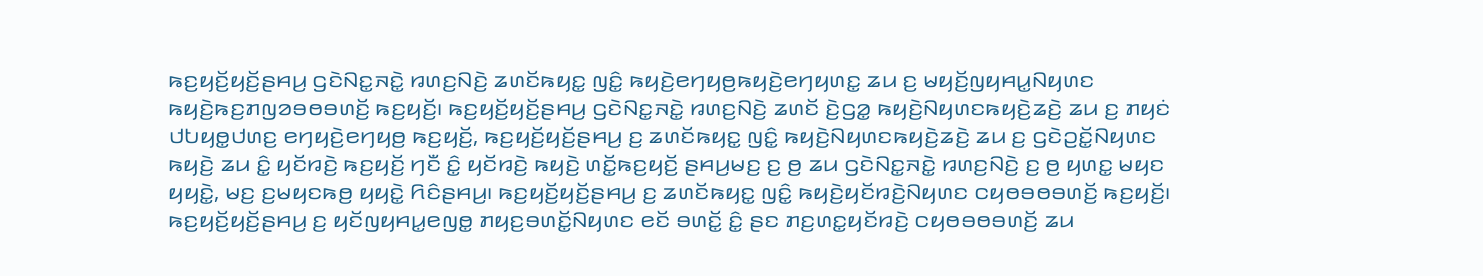ꤒꤢ꤬ꤟꤢꤩ꤬ꤟꤢꤩ꤬ꤔꤌꤣ꤬ ꤞꤢꤧꤡꤢ꤭ꤏꤢꤧ꤭ ꤙꤛꤢ꤬ꤡꤢꤧ꤬ ꤘꤛꤢꤩꤒꤟꤢ꤭ ꤜꤢꤨ꤭ ꤒꤟꤢꤧ꤬ꤕꤚꤟꤥ꤬ꤒꤟꤢꤧ꤬ꤕꤚꤟꤛꤢ꤭ ꤘꤣ ꤢ꤬ ꤗꤟꤢꤩ꤬ꤜꤟꤌꤣ꤭ꤡꤟꤛꤢ ꤒꤟꤢꤧ꤬ꤒꤢ꤬ꤊꤜꤤꤋꤥꤋꤛꤢꤩ꤬ ꤒꤢ꤬ꤟꤢꤩ꤬꤯ ꤒꤢ꤬ꤟꤢꤩ꤬ꤟꤢꤩ꤬ꤔꤌꤣ꤬ ꤞꤢꤧꤡꤢ꤭ꤏꤢꤧ꤭ ꤙꤛꤢ꤬ꤡꤢꤧ꤬ ꤘꤛꤢꤩ ꤢꤧ꤬ꤞꤤ꤭ ꤒꤟꤢꤧ꤬ꤡꤟꤛꤢꤒꤟꤢꤧ꤬ꤘꤢꤧ꤬ ꤘꤣ ꤢ꤬ ꤊꤟꤢꤦ ꤓꤝꤟꤥ꤭ꤓꤛꤢ꤬ ꤕꤚꤟꤢꤧ꤬ꤕꤚꤟꤥ꤬ ꤒꤢ꤬ꤟꤢꤩ꤬, ꤒꤢ꤬ꤟꤢꤩ꤬ꤟꤢꤩ꤬ꤔꤌꤣ꤬ ꤢ꤬ ꤘꤛꤢꤩꤒꤟꤢ꤭ ꤜꤢꤨ꤭ ꤒꤟꤢꤧ꤬ꤡꤟꤛꤢꤒꤟꤢꤧ꤬ꤘꤢꤧ꤬ ꤘꤣ ꤢ꤬ ꤞꤢꤧꤑꤢꤩ꤭ꤡꤟꤛꤢ ꤒꤟꤢꤧ꤬ ꤘꤣ ꤢꤨ꤭ ꤟꤢꤩꤙꤢꤧ꤬ ꤒꤢ꤬ꤟꤢꤩ꤬ ꤚꤢꤪ ꤢꤨ꤭ ꤟꤢꤩꤙꤢꤧ꤬ ꤒꤟꤢꤧ꤬ ꤛꤢꤩ꤭ꤒꤢ꤬ꤟꤢꤩ꤬ ꤔꤌꤣ꤬ꤗꤢ꤬ ꤢ꤬ ꤥ꤬ ꤘꤣ ꤞꤢꤧꤡꤢ꤭ꤏꤢꤧ꤭ ꤙꤛꤢ꤬ꤡꤢꤧ꤬ ꤢ꤬ ꤥ꤬ ꤟꤛꤢ꤭ ꤗꤟꤢ ꤟꤟꤢꤧ꤭, ꤗꤢ꤬ ꤢ꤬ꤗꤟꤢꤒꤥ꤬ ꤟꤟꤢꤧ꤭ ꤖꤢꤨꤔꤌꤣ꤬꤯ ꤒꤢ꤬ꤟꤢꤩ꤬ꤟꤢꤩ꤬ꤔꤌꤣ꤬ ꤢ꤬ ꤘꤛꤢꤩꤒꤟꤢ꤭ ꤜꤢꤨ꤭ ꤒꤟꤢꤧ꤬ꤟꤢꤩꤙꤢꤧ꤬ꤡꤟꤛꤢ ꤍꤟꤥꤋꤥꤋꤛꤢꤩ꤬ ꤒꤢ꤬ꤟꤢꤩ꤬꤯ ꤒꤢ꤬ꤟꤢꤩ꤬ꤟꤢꤩ꤬ꤔꤌꤣ꤬ ꤢ꤬ ꤟꤢꤩꤜꤟꤌꤣ꤭ꤕꤜꤥ꤭ ꤊꤟꤢ꤬ꤋꤛꤢꤩ꤭ꤡꤟꤛꤢ ꤕꤢꤩ ꤋꤛꤢꤩ꤭ ꤢꤨ꤭ ꤔꤢ ꤊꤢ꤬ꤛꤢ꤭ꤟꤢꤩꤙꤢꤧ꤬ ꤍꤟꤥꤋꤥꤋꤛꤢꤩ꤬ ꤘꤣ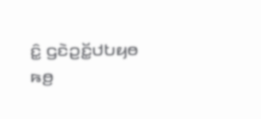ꤢꤨ꤭ ꤞꤢꤧꤑꤢꤩ꤭ꤓꤝꤟꤥ ꤒꤥ꤬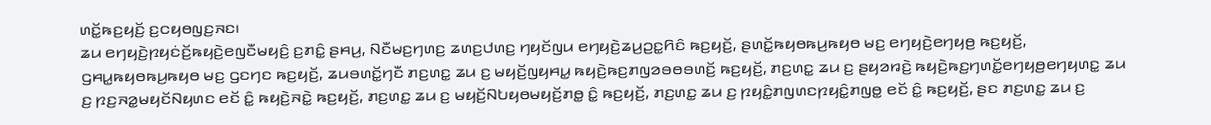ꤛꤢꤩ꤭ꤒꤢ꤬ꤟꤢꤩ꤬ ꤢ꤬ꤍꤟꤥꤜꤢ꤬ꤏꤢ꤯
ꤘꤣ ꤕꤚꤟꤢꤧ꤬ꤐꤟꤢꤦꤢꤩ꤬ꤒꤟꤢꤧ꤬ꤕꤜꤢꤪꤗꤟꤢꤨ꤬ ꤢ꤬ꤊꤢꤨ꤭ ꤔꤌꤣ꤬, ꤡꤢꤪꤗꤢ꤬ꤚꤛꤢ꤬ ꤘꤛꤢ꤬ꤓꤛꤢ꤬ ꤚꤟꤢꤩꤜꤣ ꤕꤚꤟꤢꤧ꤬ꤘꤣ꤬ꤑꤢ꤭ꤖꤢꤨ ꤒꤢ꤬ꤟꤢꤩ꤬, ꤔꤛꤢꤩ꤭ꤒꤟꤥꤒꤣ꤬ꤒꤟꤥ ꤗꤢ꤬ ꤕꤚꤟꤢꤧ꤬ꤕꤚꤟꤥ꤬ ꤒꤢ꤬ꤟꤢꤩ꤬, ꤞꤌꤣ꤭ꤒꤟꤥꤒꤣ꤬ꤒꤟꤥ ꤗꤢ꤬ ꤞꤢꤚꤢ ꤒꤢ꤬ꤟꤢꤩ꤬, ꤘꤣꤋꤛꤢꤩ꤭ꤚꤢꤪ ꤊꤢ꤬ꤛꤢ꤭ ꤘꤣ ꤢ꤬ ꤗꤟꤢꤩ꤬ꤜꤟꤌꤣ꤭ ꤒꤟꤢꤧ꤬ꤒꤢ꤬ꤊꤜꤤꤋꤥꤋꤛꤢꤩ꤬ ꤒꤢ꤬ꤟꤢꤩ꤬, ꤊꤢ꤬ꤛꤢ꤭ ꤘꤣ ꤢ꤬ ꤔꤟꤤꤙꤢꤧ꤬ ꤒꤟꤢꤧ꤬ꤒꤢ꤬ꤚꤛꤢꤩ꤭ꤕꤚꤟꤥ꤬ꤕꤚꤟꤛꤢ꤭ ꤘꤣ ꤢ꤬ ꤐꤢ꤬ꤏꤤ꤭ꤗꤟꤢꤩꤡꤟꤛꤢ ꤕꤢꤩ ꤢꤨ꤭ ꤒꤟꤢꤧ꤬ꤏꤢꤧ꤭ ꤒꤢ꤬ꤟꤢꤩ꤬, ꤊꤢ꤬ꤛꤢ꤭ ꤘꤣ ꤢ꤬ ꤗꤟꤢꤩ꤬ꤡꤝꤟꤥꤗꤟꤢꤩ꤬ꤊꤥ꤭ ꤢꤨ꤭ ꤒꤢ꤬ꤟꤢꤩ꤬, ꤊꤢ꤬ꤛꤢ꤭ ꤘꤣ ꤢ꤬ ꤐꤟꤢꤨ꤭ꤊꤜꤛꤢꤐꤟꤢꤨ꤭ꤊꤜꤥ꤭ ꤕꤢꤩ ꤢꤨ꤭ ꤒꤢ꤬ꤟꤢꤩ꤬, ꤔꤢ ꤊꤢ꤬ꤛꤢ꤭ ꤘꤣ ꤢ꤬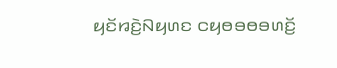ꤟꤢꤩꤙꤢꤧ꤬ꤡꤟꤛꤢ ꤍꤟꤥꤋꤥꤋꤛꤢꤩ꤬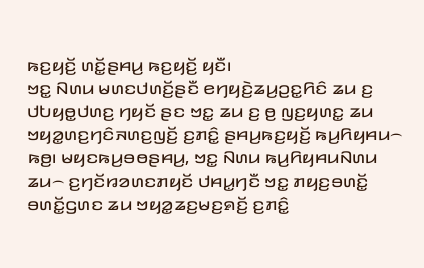ꤒꤢ꤬ꤟꤢꤩ꤬ ꤛꤢꤩ꤭ꤔꤌꤣ꤬ ꤒꤢ꤬ꤟꤢꤩ꤬ ꤟꤢꤪ꤯
ꤠꤢ꤭ ꤡꤛꤣ ꤗꤛꤢꤓꤛꤢꤩ꤬ꤔꤢꤪ ꤕꤚꤟꤢꤧ꤬ꤘꤣ꤬ꤑꤢ꤭ꤖꤢꤨ ꤘꤣ ꤢ꤬ ꤓꤝꤟꤥ꤭ꤓꤛꤢ꤬ ꤚꤟꤢꤩ ꤔꤢ ꤠꤢ꤭ ꤘꤣ ꤢ꤬ ꤥ꤬ ꤜꤢ꤬ꤟꤛꤢ꤭ ꤘꤣ ꤠꤟꤤ꤭ꤛꤢ꤬ꤚꤢꤨꤏꤛꤢ꤬ꤜꤢꤩ꤬ ꤢ꤬ꤊꤢꤨ꤭ ꤔꤌꤣ꤬ꤒꤢ꤬ꤟꤢꤩ꤬ ꤒꤣ꤬ꤖꤟꤌꤣ꤮ ꤒꤥ꤬꤯ ꤗꤟꤢꤒꤣ꤬ꤋꤥꤔꤌꤣ꤬, ꤠꤢ꤭ ꤡꤛꤣ ꤒꤣ꤬ꤖꤟꤌꤣꤡꤛꤣ ꤘꤣ꤮ ꤢ꤬ꤚꤢꤩꤙꤤꤛꤢꤊꤟꤢꤩ ꤓꤌꤣ꤭ꤚꤢꤪ ꤠꤢ꤭ ꤊꤟꤢ꤬ꤋꤛꤢꤩ꤭ ꤋꤛꤢꤩ꤭ꤞꤛꤢ ꤘꤣ ꤠꤟꤤ꤭ꤘꤢ꤬ꤗꤢ꤬ꤎꤢꤩ꤬ ꤢ꤬ꤊꤢꤨ꤭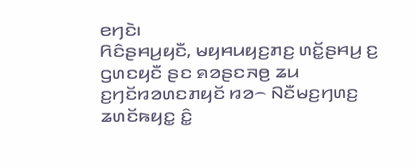ꤕꤚꤢꤧ꤯
ꤖꤢꤨꤔꤌꤣ꤬ꤟꤢꤪ, ꤗꤟꤌꤣꤟꤢ꤬ꤊꤢ꤬ ꤛꤢꤩ꤭ꤔꤌꤣ꤬ ꤢ꤬ ꤞꤛꤢꤟꤢꤪ ꤔꤢ ꤎꤤꤔꤢꤏꤥ꤬ ꤘꤣ ꤢ꤬ꤚꤢꤩꤙꤤꤛꤢꤊꤟꤢꤩ ꤙꤤ꤮ ꤡꤢꤪꤗꤢ꤬ꤚꤛꤢ꤬ ꤘꤛꤢꤩꤒꤟꤢ꤭ ꤢꤨ꤭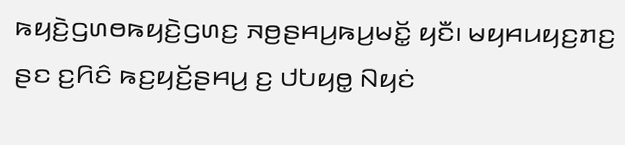ꤒꤟꤢꤧ꤬ꤞꤛꤥꤒꤟꤢꤧ꤬ꤞꤛꤢ꤬ ꤏꤥ꤬ꤔꤌꤣ꤬ꤒꤣ꤬ꤗꤢꤩ꤭ ꤟꤢꤪ꤯ ꤗꤟꤌꤣꤟꤢ꤬ꤊꤢ꤬ ꤔꤢ ꤢ꤬ꤖꤢꤨ ꤒꤢ꤬ꤟꤢꤩ꤬ꤔꤌꤣ꤬ ꤢ꤬ ꤓꤝꤟꤥ꤭ ꤡꤟꤢꤦ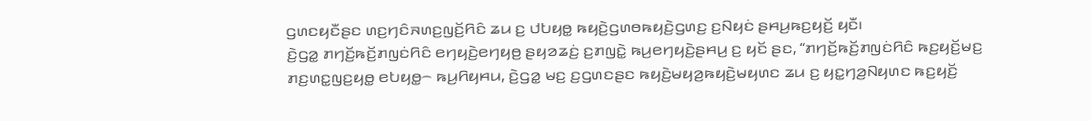ꤞꤛꤢꤟꤢꤪꤔꤢ ꤛꤢ꤬ꤚꤢꤨꤏꤛꤢ꤬ꤜꤢꤩ꤬ꤖꤢꤨ ꤘꤣ ꤢ꤬ ꤓꤝꤟꤥ꤭ ꤒꤟꤢꤧ꤬ꤞꤛꤥꤒꤟꤢꤧ꤬ꤞꤛꤢ꤬ ꤢ꤬ꤡꤟꤢꤦ ꤔꤌꤣ꤬ꤒꤢ꤬ꤟꤢꤩ꤬ ꤟꤢꤪ꤯
ꤢꤧ꤬ꤞꤤ꤭ ꤊꤚꤢꤩ꤬ꤒꤢꤩ꤬ꤊꤜꤢꤦꤖꤢꤨ ꤕꤚꤟꤢꤧ꤬ꤕꤚꤟꤥ꤬ ꤔꤟꤤꤘꤢꤦ꤬ ꤢ꤬ꤊꤜꤢꤧ꤭ ꤒꤣ꤬ꤕꤚꤟꤢꤧ꤬ꤔꤌꤣ꤬ ꤢ꤬ ꤟꤢꤩ ꤔꤢ, “ꤊꤚꤢꤩ꤬ꤒꤢꤩ꤬ꤊꤜꤢꤦꤖꤢꤨ ꤒꤢ꤬ꤟꤢꤩ꤬ꤗꤢ꤬ ꤊꤢ꤬ꤛꤢ꤭ꤜꤢ꤬ꤟꤥ꤭ ꤕꤝꤟꤥ꤭꤮ ꤒꤣ꤬ꤖꤟꤌꤣ, ꤢꤧ꤬ꤞꤤ꤭ ꤗꤢ꤬ ꤢ꤬ꤞꤛꤢꤔꤢ ꤒꤟꤢꤧ꤬ꤗꤟꤤ꤬ꤒꤟꤢꤧ꤬ꤗꤟꤛꤢ ꤘꤣ ꤢ꤬ ꤟꤢ꤭ꤚꤤ꤬ꤡꤟꤛꤢ ꤒꤢ꤬ꤟꤢꤩ꤬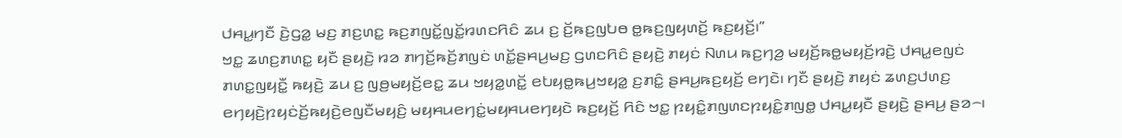ꤓꤌꤣ꤭ꤚꤢꤪ ꤢꤧ꤬ꤞꤤ꤭ ꤗꤢ꤬ ꤊꤢ꤬ꤛꤢ꤭ ꤒꤢ꤬ꤊꤜꤢꤩ꤭ꤜꤢꤩ꤭ꤙꤛꤢꤖꤢꤨ ꤘꤣ ꤢ꤬ ꤢꤩ꤬ꤒꤢ꤬ꤜꤝꤥ ꤥ꤭ꤒꤢ꤬ꤜꤟꤛꤢꤩ꤬ ꤒꤢ꤬ꤟꤢꤩ꤬꤯”
ꤠꤢ꤭ ꤘꤛꤢ꤬ꤊꤛꤢ꤭ ꤟꤢꤪ ꤔꤟꤢꤧ꤬ ꤙꤤ ꤊꤚꤢꤩ꤬ꤒꤢꤩ꤬ꤊꤜꤢꤦ ꤛꤢꤩ꤭ꤔꤌꤣ꤬ꤗꤢ꤬ ꤞꤛꤢꤖꤢꤨ ꤔꤟꤢꤧ꤬ ꤊꤟꤢꤦ ꤡꤛꤣ ꤒꤢ꤬ꤚꤤ꤬ ꤗꤟꤢꤩ꤬ꤒꤥ꤭ꤗꤟꤢꤩ꤬ꤙꤢꤧ꤬ ꤓꤌꤣ꤭ꤕꤜꤢꤦ ꤊꤛꤢ꤭ꤜꤟꤢꤪ꤭ ꤒꤟꤢꤧ꤬ ꤘꤣ ꤢ꤬ ꤜꤥ꤬ꤗꤟꤢꤩ꤬ꤕꤢ꤭ ꤘꤣ ꤠꤟꤤ꤭ꤛꤢꤩ꤭ ꤕꤝꤟꤥ꤭ꤒꤣ꤬ꤠꤟꤤ꤭ ꤢ꤬ꤊꤢꤨ꤭ ꤔꤌꤣ꤬ꤒꤢ꤬ꤟꤢꤩ꤬ ꤕꤚꤢꤧ꤯ ꤚꤢꤪ ꤔꤟꤢꤧ꤬ ꤊꤟꤢꤦ ꤘꤛꤢ꤬ꤓꤛꤢ꤬ ꤕꤚꤟꤢꤧ꤬ꤐꤟꤢꤦꤢꤩ꤬ꤒꤟꤢꤧ꤬ꤕꤜꤢꤪꤗꤟꤢꤨ꤬ ꤗꤟꤌꤣꤕꤚꤢꤦ꤭ꤗꤟꤌꤣꤕꤚꤟꤢꤧ ꤒꤢ꤬ꤟꤢꤩ꤬ ꤖꤢꤨ ꤠꤢ꤭ ꤐꤟꤢꤨ꤭ꤊꤜꤛꤢꤐꤟꤢꤨ꤭ꤊꤜꤥ꤭ ꤓꤌꤣ꤭ꤟꤢꤪ ꤔꤟꤢꤧ꤬ ꤔꤌꤣ꤬ ꤔꤤ꤮꤯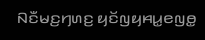ꤡꤢꤪꤗꤢ꤬ꤚꤛꤢ꤬ ꤟꤢꤩꤜꤟꤌꤣ꤭ꤕꤜꤥ꤭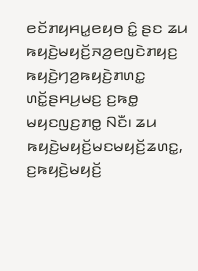ꤕꤢꤩꤊꤟꤌꤣ꤭ꤕꤟꤥ ꤢꤨ꤭ ꤔꤢ ꤘꤣ ꤒꤟꤢꤧ꤬ꤗꤟꤢꤩ꤬ꤏꤤ꤬ꤕꤜꤢꤧꤊꤟꤢ꤬ ꤒꤟꤢꤧ꤬ꤚꤤ꤬ꤒꤟꤢꤧ꤬ꤊꤛꤢ꤭ ꤛꤢꤩ꤭ꤔꤌꤣ꤬ꤗꤢ꤬ ꤢ꤬ꤒꤥ꤭ ꤗꤟꤢꤜꤢ꤬ꤊꤥ꤭ ꤡꤢꤪ꤯ ꤘꤣ ꤒꤟꤢꤧ꤬ꤗꤟꤢꤩ꤬ꤗꤢꤗꤟꤢꤩ꤬ꤘꤛꤢ꤭, ꤢ꤬ꤒꤟꤢꤧ꤬ꤗꤟꤢꤩ꤬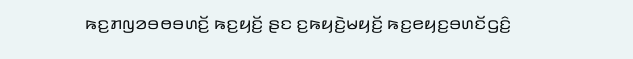ꤒꤢ꤬ꤊꤜꤤꤋꤥꤋꤛꤢꤩ꤬ ꤒꤢ꤬ꤟꤢꤩ꤬ ꤔꤢ ꤢ꤬ꤒꤟꤢꤧ꤬ꤗꤟꤢꤩ꤬ ꤒꤢ꤬ꤕꤟꤢ꤬ꤋꤛꤢꤩꤞꤢꤨ꤬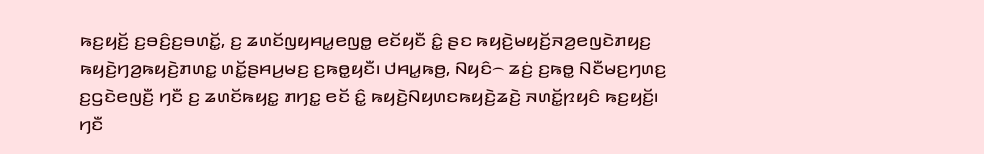ꤒꤢ꤬ꤟꤢꤩ꤬ ꤢ꤬ꤋꤢꤨ꤬ꤢ꤬ꤋꤛꤢꤩ꤭, ꤢ꤬ ꤘꤛꤢꤩꤜꤟꤌꤣ꤭ꤕꤜꤥ꤭ ꤕꤢꤩꤟꤢꤪ ꤢꤨ꤭ ꤔꤢ ꤒꤟꤢꤧ꤬ꤗꤟꤢꤩ꤬ꤏꤤ꤬ꤕꤜꤢꤧꤊꤟꤢ꤬ ꤒꤟꤢꤧ꤬ꤚꤤ꤬ꤒꤟꤢꤧ꤬ꤊꤛꤢ꤭ ꤛꤢꤩ꤭ꤔꤌꤣ꤬ꤗꤢ꤬ ꤢ꤬ꤒꤥ꤭ꤟꤢꤪ꤯ ꤓꤌꤣ꤭ꤒꤥ꤬, ꤡꤟꤢꤨ꤮ ꤘꤢꤦ꤬ ꤢ꤬ꤒꤥ꤭ ꤡꤢꤪꤗꤢ꤬ꤚꤛꤢ꤬ ꤢ꤬ꤞꤢꤧꤕꤜꤢꤪ꤬ ꤚꤢꤪ ꤢ꤬ ꤘꤛꤢꤩꤒꤟꤢ꤭ ꤊꤚꤢ꤭ ꤕꤢꤩ ꤢꤨ꤭ ꤒꤟꤢꤧ꤬ꤡꤟꤛꤢꤒꤟꤢꤧ꤬ꤘꤢꤧ꤬ ꤏꤛꤢꤩ꤭ꤐꤟꤢꤨ ꤒꤢ꤬ꤟꤢꤩ꤬꤯ ꤚꤢꤪ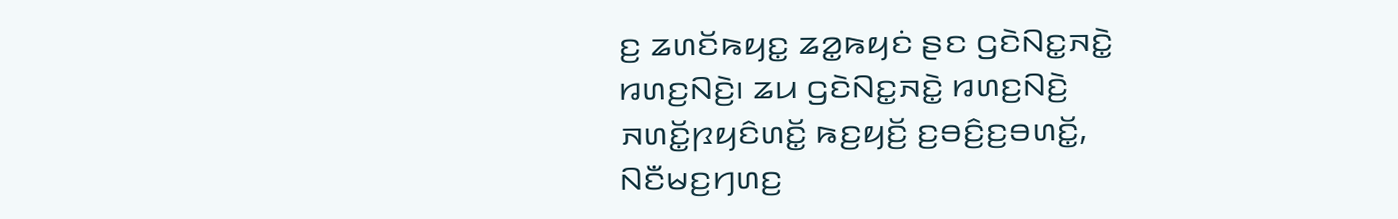ꤢ꤬ ꤘꤛꤢꤩꤒꤟꤢ꤭ ꤘꤤ꤭ꤒꤟꤢꤦ ꤔꤢ ꤞꤢꤧꤡꤢ꤭ꤏꤢꤧ꤭ ꤙꤛꤢ꤬ꤡꤢꤧ꤬꤯ ꤘꤣ ꤞꤢꤧꤡꤢ꤭ꤏꤢꤧ꤭ ꤙꤛꤢ꤬ꤡꤢꤧ꤬ ꤏꤛꤢꤩ꤭ꤐꤟꤢꤨꤛꤢꤩ꤭ ꤒꤢ꤬ꤟꤢꤩ꤬ ꤢ꤬ꤋꤢꤨ꤬ꤢ꤬ꤋꤛꤢꤩ꤭, ꤡꤢꤪꤗꤢ꤬ꤚꤛꤢ꤬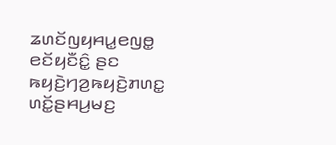ꤘꤛꤢꤩꤜꤟꤌꤣ꤭ꤕꤜꤥ꤭ ꤕꤢꤩꤟꤢꤪꤢꤨ꤭ ꤔꤢ ꤒꤟꤢꤧ꤬ꤚꤤ꤬ꤒꤟꤢꤧ꤬ꤊꤛꤢ꤭ ꤛꤢꤩ꤭ꤔꤌꤣ꤬ꤗꤢ꤬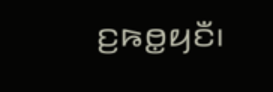ꤢ꤬ꤒꤥ꤭ꤟꤢꤪ꤯